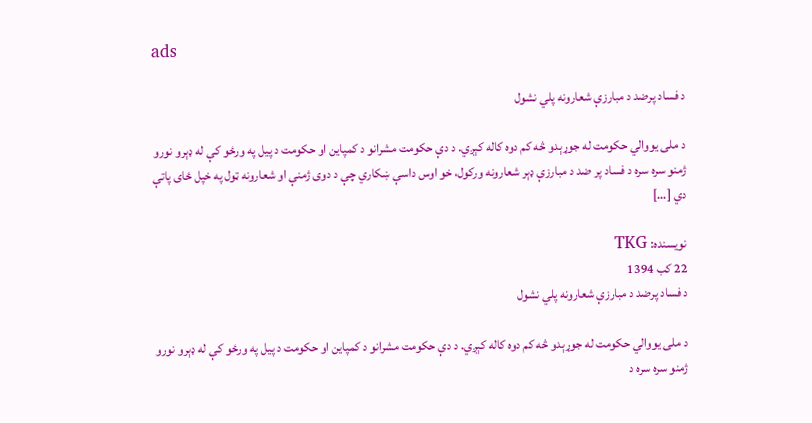ads

د فساد پرضد د مبارزې شعارونه پلي نشول

د ملی يووالي حکومت له جوړېدو څه کم دوه کاله کېږي. د دې حکومت مشرانو د کمپاين او حکومت د پيل په ورځو کې له ډېرو نورو ژمنو سره سره د فساد پر ضد د مبارزې ډېر شعارونه ورکول، خو اوس داسې ښکاري چې د دوی ژمنې او شعارونه ټول په خپل ځای پاتې دي […]

نویسنده: TKG
22 کب 1394
د فساد پرضد د مبارزې شعارونه پلي نشول

د ملی يووالي حکومت له جوړېدو څه کم دوه کاله کېږي. د دې حکومت مشرانو د کمپاين او حکومت د پيل په ورځو کې له ډېرو نورو ژمنو سره سره د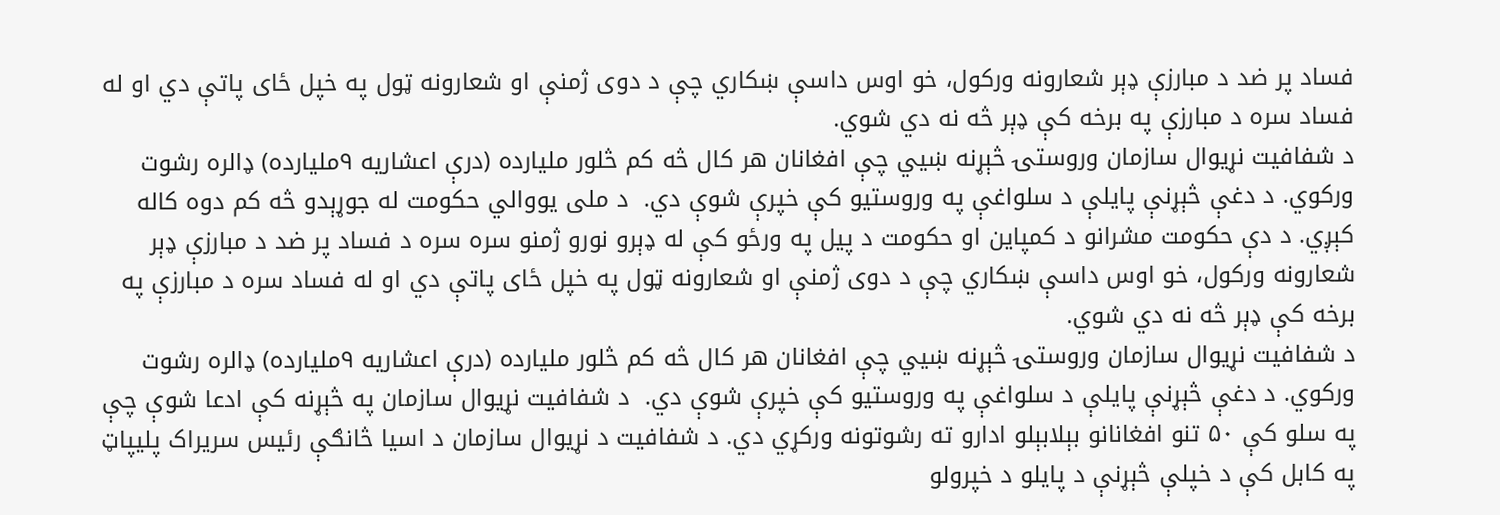فساد پر ضد د مبارزې ډېر شعارونه ورکول، خو اوس داسې ښکاري چې د دوی ژمنې او شعارونه ټول په خپل ځای پاتې دي او له فساد سره د مبارزې په برخه کې ډېر څه نه دي شوي.
د شفافیت نړیوال سازمان وروستۍ څېړنه ښيي چې افغانان هر کال څه کم څلور ملیارده (درې اعشاریه ۹ملیارده) ډالره رشوت ورکوي. د دغې څېړنې پایلې د سلواغې په وروستیو کې خپرې شوې دي.  د ملی يووالي حکومت له جوړېدو څه کم دوه کاله کېږي. د دې حکومت مشرانو د کمپاين او حکومت د پيل په ورځو کې له ډېرو نورو ژمنو سره سره د فساد پر ضد د مبارزې ډېر شعارونه ورکول، خو اوس داسې ښکاري چې د دوی ژمنې او شعارونه ټول په خپل ځای پاتې دي او له فساد سره د مبارزې په برخه کې ډېر څه نه دي شوي.
د شفافیت نړیوال سازمان وروستۍ څېړنه ښيي چې افغانان هر کال څه کم څلور ملیارده (درې اعشاریه ۹ملیارده) ډالره رشوت ورکوي. د دغې څېړنې پایلې د سلواغې په وروستیو کې خپرې شوې دي.  د شفافیت نړیوال سازمان په څېړنه کې ادعا شوې چې په سلو کې ۵۰ تنو افغانانو بېلابېلو ادارو ته رشوتونه ورکړي دي. د شفافيت د نړيوال سازمان د اسيا څانګې رئيس سريراک پليپاټ په کابل کې د خپلې څېړنې د پایلو د خپرولو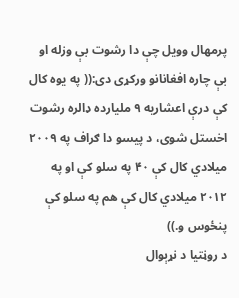پرمهال وویل چې دا رشوت بې وزله او بې چاره افغانانو ورکړی دی:(( په یوه کال کې درې اعشاریه ۹ مليارده ډالره رشوت اخستل شوی، د پيسو دا ګراف په ۲۰۰۹ ميلادي کال کې ۴۰ په سلو کې او په ۲۰۱۲ ميلادي کال کې هم په سلو کې پنځوس و.))
د روڼتیا د نړېوال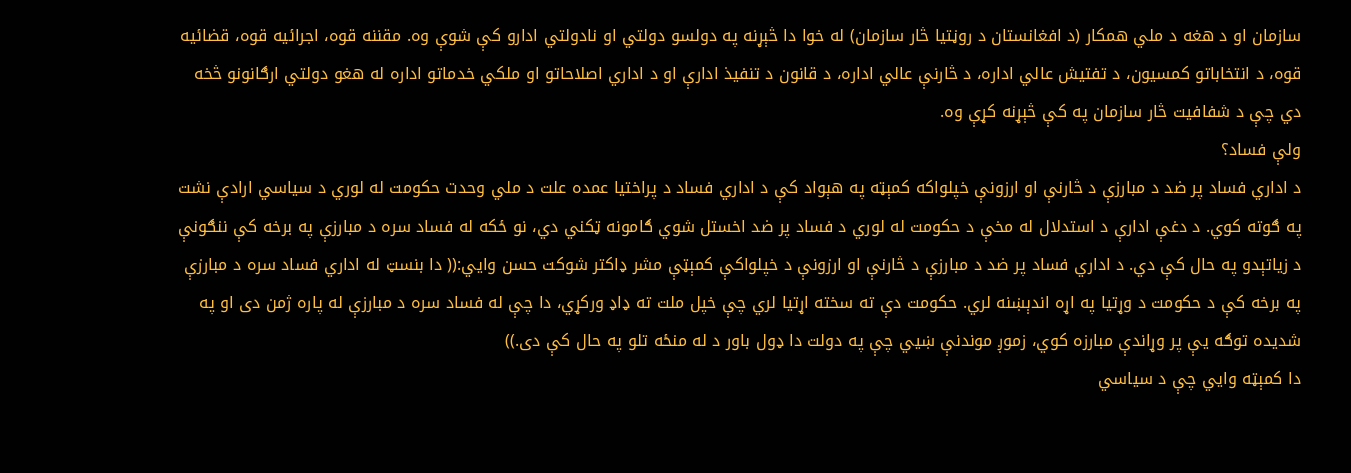سازمان او د هغه د ملي همکار (د افغانستان د روڼتیا څار سازمان) له خوا دا څېړنه په دولسو دولتي او نادولتي ادارو کې شوې وه. مقننه قوه، اجرائیه قوه، قضائیه قوه، د انتخاباتو کمسیون، د تفتیش عالي اداره، د څارنې عالي اداره، د قانون د تنفیذ ادارې او د اداري اصلاحاتو او ملکي خدماتو اداره له هغو دولتي ارګانونو څخه دي چې د شفافیت څار سازمان په کې څېړنه کړې وه.
ولې فساد؟
د اداري فساد پر ضد د مبارزې د څارنې او ارزونې خپلواکه کمېټه په هېواد کې د اداري فساد د پراختیا عمده علت د ملي وحدت حکومت له لوري د سیاسي ارادې نشت په ګوته کوي. د دغې ادارې د استدلال له مخې د حکومت له لوري د فساد پر ضد اخستل شوي ګامونه ټکني دي، نو ځکه له فساد سره د مبارزې په برخه کې ننګونې د زیاتېدو په حال کې دي. د اداري فساد پر ضد د مبارزې د څارنې او ارزونې د خپلواکې کمېټې مشر ډاکتر شوکت حسن وايي:(( دا بنسټ له اداري فساد سره د مبارزې په برخه کې د حکومت د وړتيا په اړه اندېښنه لري. حکومت دې ته سخته اړتیا لري چې خپل ملت ته ډاډ ورکړي، دا چې له فساد سره د مبارزې له پاره ژمن دی او په شدیده توګه يې پر وړاندې مبارزه کوي، زموږ موندنې ښيي چې په دولت دا ډول باور د له منځه تلو په حال کې دی.))
دا کمېټه وايي چې د سیاسي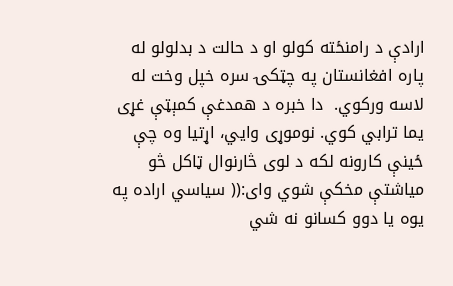ارادې د رامنځته کولو او د حالت د بدلولو له پاره افغانستان په چټکۍ سره خپل وخت له لاسه ورکوي.  دا خبره د همدغې کمېټې غړی یما ترابي کوي. نوموړی وايي، اړتیا وه چې ځینې کارونه لکه د لوی څارنوال ټاکل څو میاشتې مخکې شوي وای:(( سياسي اراده په يوه يا دوو کسانو نه شي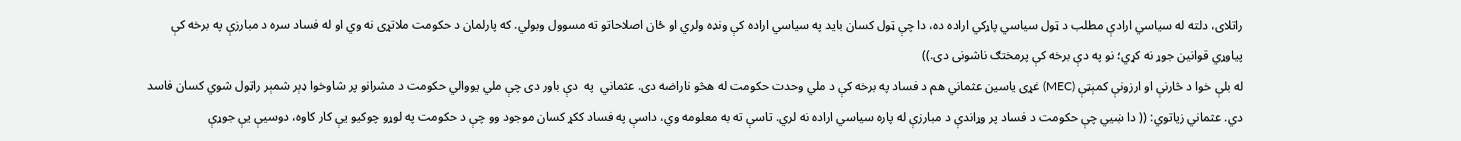راتلای، دلته له سياسي ارادې مطلب د ټول سياسي پاړکي اراده ده، دا چې ټول کسان باید په سياسي اراده کې ونډه ولري او ځان اصلاحاتو ته مسوول وبولي. که پارلمان د حکومت ملاتړی نه وي او له فساد سره د مبارزې په برخه کې پياوړي قوانين جوړ نه کړي؛ نو په دې برخه کې پرمختګ ناشونی دی.))
له بلې خوا د څارنې او ارزونې کمېټې (MEC) غړی یاسین عثماني هم د فساد په برخه کې د ملي وحدت حکومت له هڅو ناراضه دی. عثماني  په  دې باور دی چې ملي یووالي حکومت د مشرانو پر شاوخوا ډېر شمېر راټول شوي کسان فاسد دي. عثماني زیاتوي: (( دا ښيي چې حکومت د فساد پر وړاندې د مبارزې له پاره سياسي اراده نه لري. تاسې ته به معلومه وي، داسې په فساد ککړ کسان موجود وو چې د حکومت په لوړو چوکیو يې کار کاوه، دوسيې يې جوړې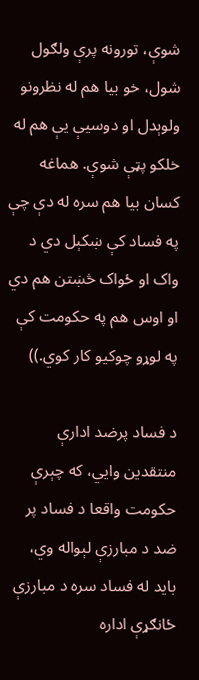شوې، تورونه پرې ولګول شول، خو بيا هم له نظرونو ولوېدل او دوسيې يې هم له خلکو پټې شوې. هماغه کسان بیا هم سره له دې چې په فساد کې ښکېل دي د واک او ځواک څښتن هم دي او اوس هم په حکومت کې په لوړو چوکيو کار کوي.))

د فساد پرضد ادارې
منتقدین وايي، که چېرې حکومت واقعا د فساد پر ضد د مبارزې لېواله وي، باید له فساد سره د مبارزې ځانګړې اداره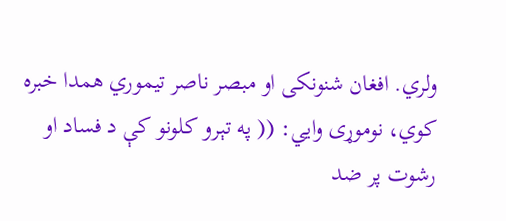ولري. افغان شنونکی او مبصر ناصر تیموري همدا خبره کوي، نوموړی وايي: (( په تېرو کلونو کې د فساد او رشوت پر ضد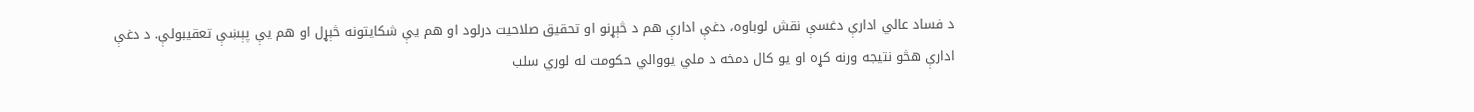د فساد عالي ادارې دغسې نقش لوباوه، دغې ادارې هم د څېړنو او تحقیق صلاحیت درلود او هم یې شکایتونه څېړل او هم یې پېښې تعقیبولې. د دغې ادارې هڅو نتیجه ورنه کړه او یو کال دمخه د ملي یووالي حکومت له لوري سلب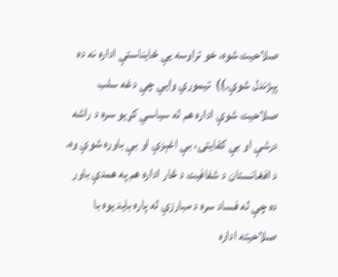صلاحیت شوه، خو تراوسه یې ځایناستې اداره نه ده پېژندل شوې.))  تيموري وايي چې دغه سلب صلاحیت شوې اداره هم له سياسي کړيو سره د راشه درشې او بې کفايتۍ، بې اغېزې او بې باوره شوې وه.
د افغانستان د شفافيت د څار اداره هم په همدې باور ده چې له فساد سره د مبارزې له پاره باید یوه با صلاحیته اداره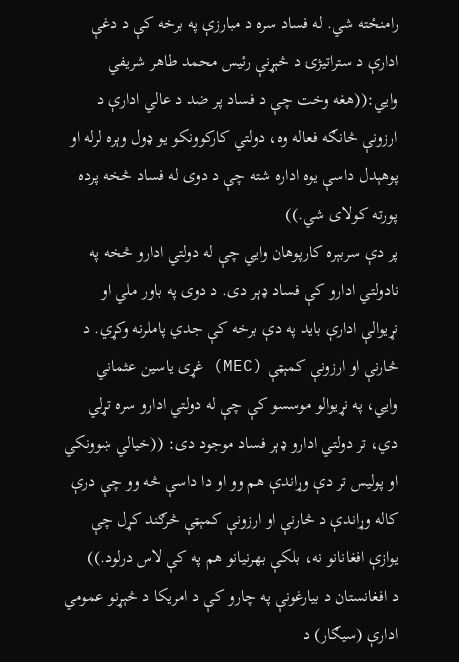رامنځته شي. له فساد سره د مبارزې په برخه کې د دغې ادارې د ستراتیژۍ د څېړنې رئیس محمد طاهر شریفي وايي:((هغه وخت چې د فساد پر ضد د عالي ادارې د ارزونې څانګه فعاله وه، دولتي کارکوونکو يو ډول وېره لرله او پوهېدل داسې یوه اداره شته چې د دوی له فساد څخه پرده پورته کولای شي.))
پر دې سربېره کارپوهان وايي چې له دولتي ادارو څخه په نادولتي ادارو کې فساد ډېر دی. د دوی په باور ملي او نړيوالې ادارې باید په دې برخه کې جدي پاملرنه وکړي. د څارنې او ارزونې کمېټې (MEC) غړی یاسین عثماني وايي، په نړيوالو موسسو کې چې له دولتي ادارو سره تړلي دي، تر دولتي ادارو ډېر فساد موجود دی: ((خيالي ښوونکي او پوليس تر دې وړاندې هم وو او دا داسې څه وو چې درې کاله وړاندې د څارنې او ارزونې کمېټې څرګند کړل چې يوازې افغانانو نه، بلکې بهرنیانو هم په کې لاس درلود.))
د افغانستان د بیارغونې په چارو کې د امریکا د څېړنو عمومي ادارې (سیګار) د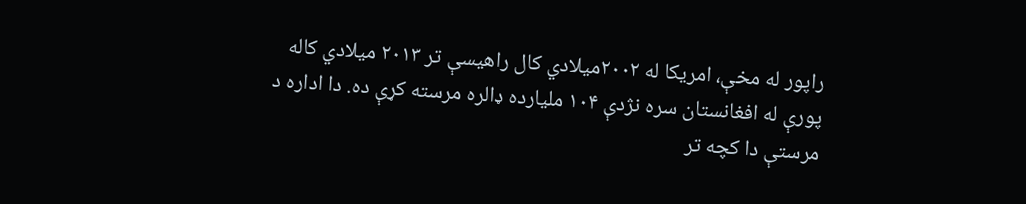راپور له مخې، امریکا له ۲۰۰۲میلادي کال راهیسې تر ۲۰۱۳ میلادي کاله پورې له افغانستان سره نژدې ۱۰۴ ملیارده ډالره مرسته کړې ده. دا اداره د مرستې دا کچه تر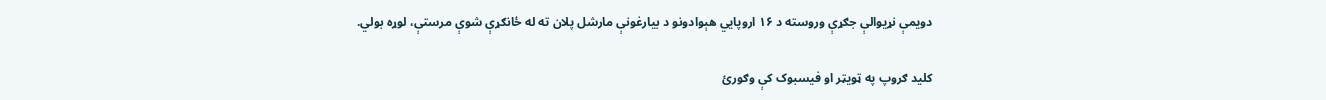دویمې نړیوالې جګړې وروسته د ۱۶ اروپايي هېوادونو د بیارغونې مارشل پلان ته له ځانګړې شوې مرستې، لوړه بولي.

کلید ګروپ په ټویټر او فیسبوک کې وګورئ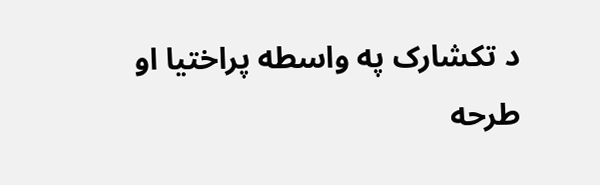د تکشارک په واسطه پراختیا او طرحه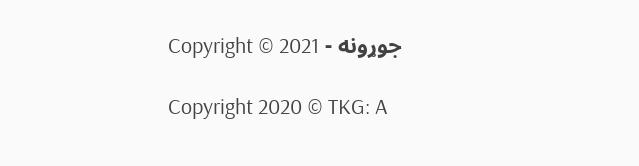جوړونه - Copyright © 2021

Copyright 2020 © TKG: A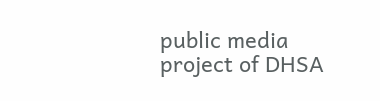public media project of DHSA